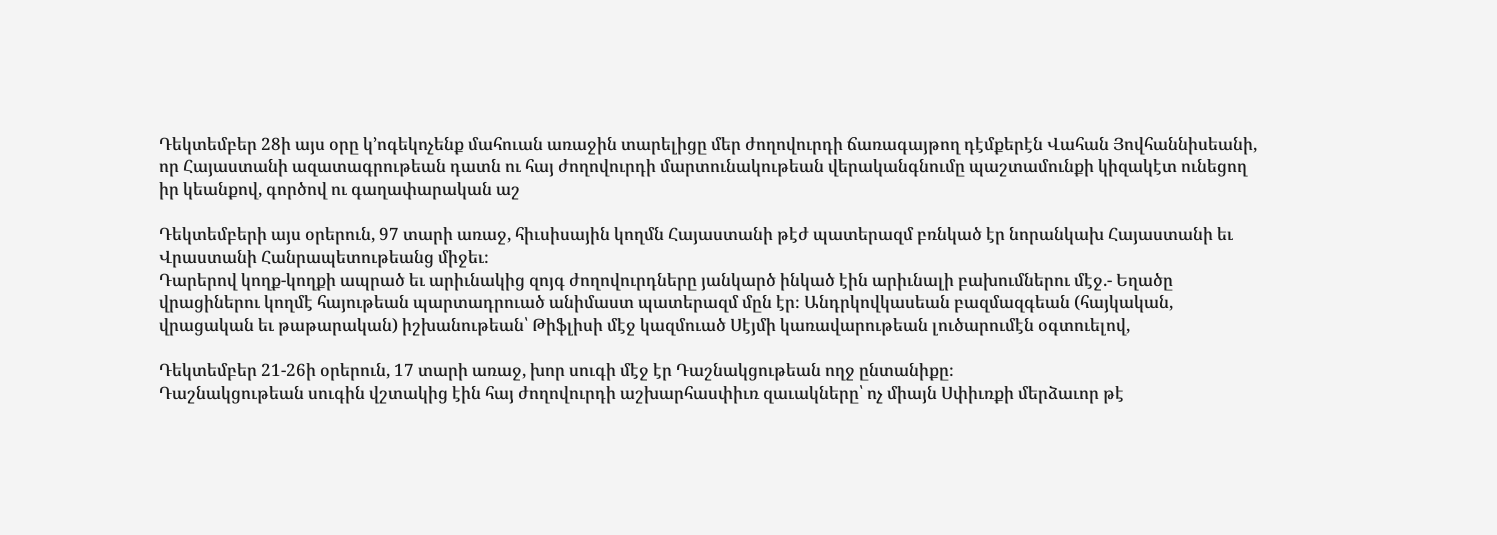Դեկտեմբեր 28ի այս օրը կ՚ոգեկոչենք մահուան առաջին տարելիցը մեր ժողովուրդի ճառագայթող դէմքերէն Վահան Յովհաննիսեանի, որ Հայաստանի ազատագրութեան դատն ու հայ ժողովուրդի մարտունակութեան վերականգնումը պաշտամունքի կիզակէտ ունեցող իր կեանքով, գործով ու գաղափարական աշ

Դեկտեմբերի այս օրերուն, 97 տարի առաջ, հիւսիսային կողմն Հայաստանի թէժ պատերազմ բռնկած էր նորանկախ Հայաստանի եւ Վրաստանի Հանրապետութեանց միջեւ։
Դարերով կողք-կողքի ապրած եւ արիւնակից զոյգ ժողովուրդները յանկարծ ինկած էին արիւնալի բախումներու մէջ.- Եղածը վրացիներու կողմէ հայութեան պարտադրուած անիմաստ պատերազմ մըն էր։ Անդրկովկասեան բազմազգեան (հայկական, վրացական եւ թաթարական) իշխանութեան՝ Թիֆլիսի մէջ կազմուած Սէյմի կառավարութեան լուծարումէն օգտուելով,

Դեկտեմբեր 21-26ի օրերուն, 17 տարի առաջ, խոր սուգի մէջ էր Դաշնակցութեան ողջ ընտանիքը։
Դաշնակցութեան սուգին վշտակից էին հայ ժողովուրդի աշխարհասփիւռ զաւակները՝ ոչ միայն Սփիւռքի մերձաւոր թէ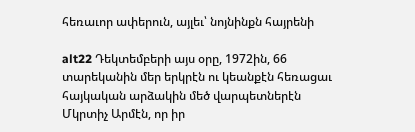հեռաւոր ափերուն, այլեւ՝ նոյնինքն հայրենի

alt22 Դեկտեմբերի այս օրը, 1972ին, 66 տարեկանին մեր երկրէն ու կեանքէն հեռացաւ հայկական արձակին մեծ վարպետներէն Մկրտիչ Արմէն, որ իր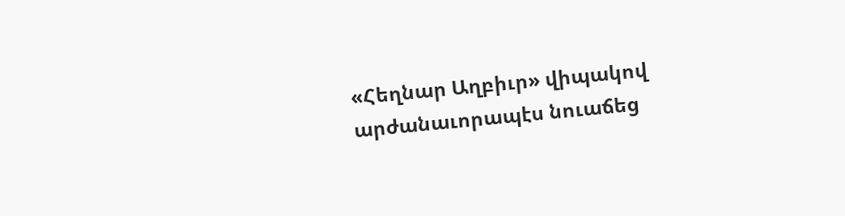«Հեղնար Աղբիւր» վիպակով արժանաւորապէս նուաճեց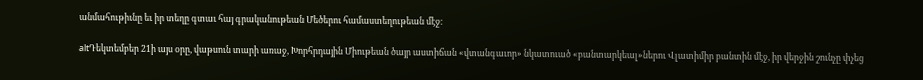անմահութիւնը եւ իր տեղը գտաւ հայ գրականութեան Մեծերու համաստեղութեան մէջ։

altԴեկտեմբեր 21ի այս օրը, վաթսուն տարի առաջ, Խորհրդային Միութեան ծայր աստիճան «վտանգաւոր» նկատուած «բանտարկեալ»ներու Վլատիմիր բանտին մէջ, իր վերջին շունչը փչեց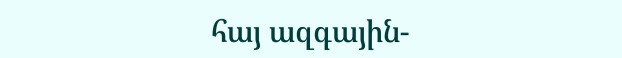հայ ազգային-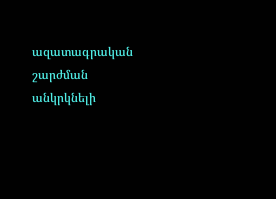ազատագրական շարժման անկրկնելի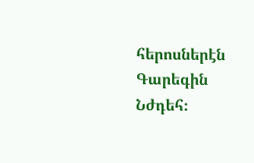հերոսներէն Գարեգին Նժդեհ։